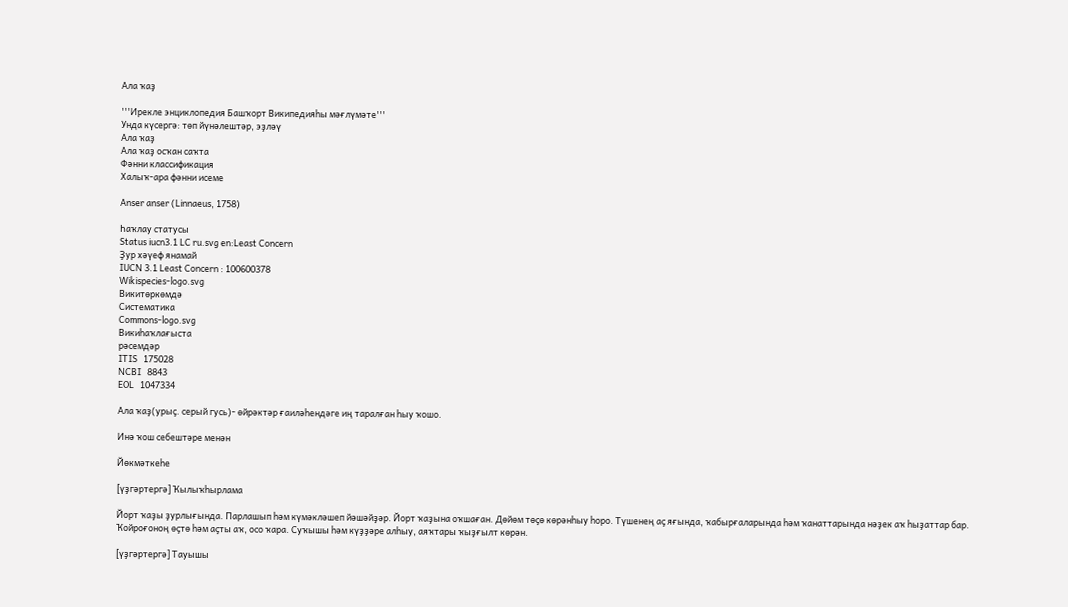Ала ҡаҙ

'''Ирекле энциклопедия Башҡорт Википедияһы мәғлүмәте'''
Унда күсергә: төп йүнәлештәр, эҙләү
Ала ҡаҙ
Ала ҡаҙ осҡан саҡта
Фәнни классификация
Халыҡ-ара фәнни исеме

Anser anser (Linnaeus, 1758)

Һаҡлау статусы
Status iucn3.1 LC ru.svg en:Least Concern
Ҙур хәүеф янамай
IUCN 3.1 Least Concern : 100600378
Wikispecies-logo.svg
Викитөркөмдә
Систематика
Commons-logo.svg
Викиһаҡлағыста
рәсемдәр
ITIS   175028
NCBI   8843
EOL   1047334

Ала ҡаҙ(урыҫ. серый гусь)- өйрәктәр ғаиләһендәге иң таралған һыу ҡошо.

Инә ҡош себештәре менән

Йөкмәткеһе

[үҙгәртергә] Ҡылыҡһырлама

Йорт ҡаҙы ҙурлығында. Парлашып һәм күмәкләшеп йәшәйҙәр. Йорт ҡаҙына оҡшаған. Дөйөм төҫө көрәнһыу һоро. Түшенең аҫ яғында, ҡабырғаларында һәм ҡанаттарында нәҙек аҡ һыҙаттар бар. Ҡойроғоноң өҫтө һәм аҫты аҡ, осо ҡара. Суҡышы һәм күҙҙәре алһыу, аяҡтары ҡыҙғылт көрән.

[үҙгәртергә] Тауышы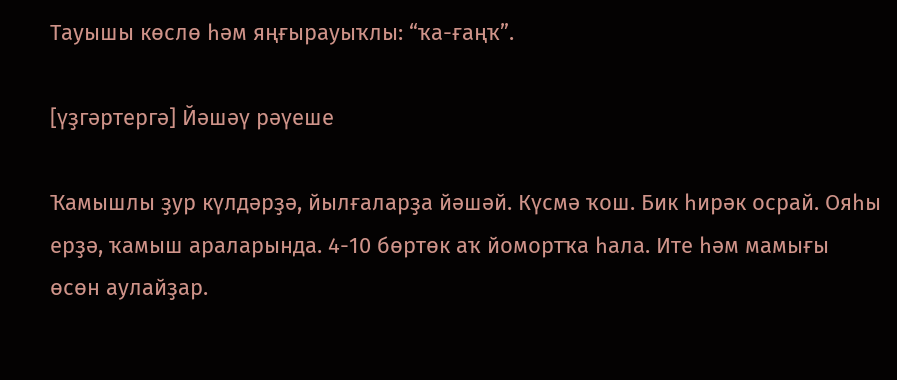Тауышы көслө һәм яңғырауыҡлы: “ҡа-ғаңҡ”.

[үҙгәртергә] Йәшәү рәүеше

Ҡамышлы ҙур күлдәрҙә, йылғаларҙа йәшәй. Күсмә ҡош. Бик һирәк осрай. Ояһы ерҙә, ҡамыш араларында. 4-10 бөртөк аҡ йомортҡа һала. Ите һәм мамығы өсөн аулайҙар.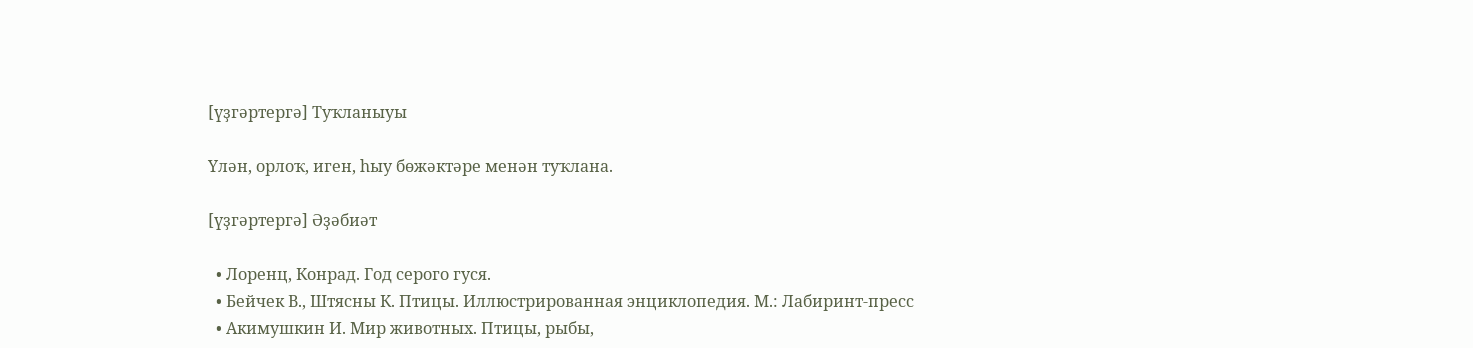[үҙгәртергә] Туҡланыуы

Үлән, орлоҡ, иген, һыу бөжәктәре менән туҡлана.

[үҙгәртергә] Әҙәбиәт

  • Лоренц, Конрад. Год серого гуся.
  • Бейчек В., Штясны К. Птицы. Иллюстрированная энциклопедия. М.: Лабиринт-пресс
  • Акимушкин И. Мир животных. Птицы, рыбы,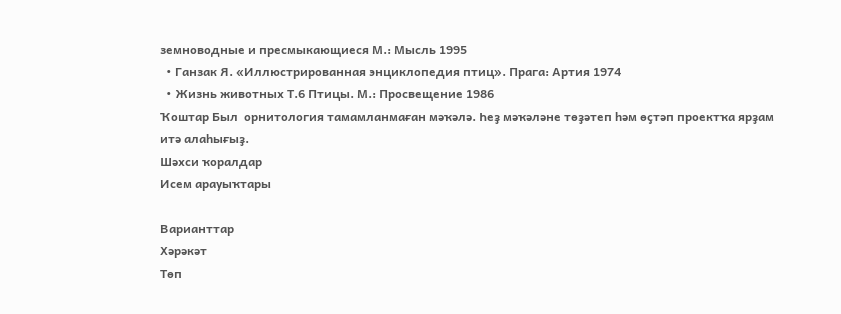земноводные и пресмыкающиеся М.: Мысль 1995
  • Ганзак Я. «Иллюстрированная энциклопедия птиц». Прага: Артия 1974
  • Жизнь животных Т.6 Птицы. М.: Просвещение 1986
Ҡоштар Был  орнитология тамамланмаған мәҡәлә. Һеҙ мәҡәләне төҙәтеп һәм өҫтәп проектҡа ярҙам итә алаһығыҙ.
Шәхси ҡоралдар
Исем арауыҡтары

Варианттар
Хәрәкәт
Төп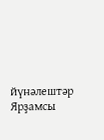йүнәлештәр
Ярҙамсы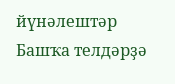йүнәлештәр
Башҡа телдәрҙә